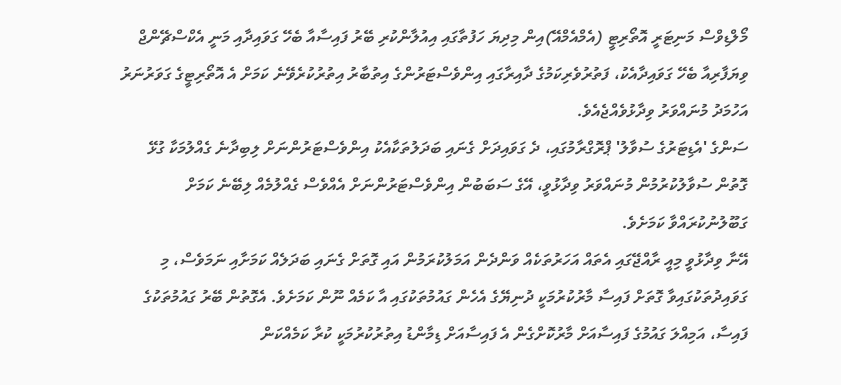މޯލްޑިވްސް މަނިޓަރީ އޮތޯރިޓީ (އެމްއެމްއޭ)އިން މިދިޔަ ހަފުތާގައި އިއުލާންކުރި ބޭރު ފައިސާއާ ބެހޭ ގަވައިދާއި މަނީ އެކްސްޗޭންޖް ވިޔަފާރިއާ ބެހޭ ގަވައިދާއެކު، ފަތުރުވެރިކަމުގެ ދާއިރާގައި އިންވެސްޓަރުންގެ އިތުބާރު އިތުރުކުރެވޭނެ ކަމަށް އެ އޮތޯރިޓީގެ ގަވަރުނަރު އަހުމަދު މުނައްވަރު ވިދާޅުވެއްޖެއެވެ.
ސަންގެ 'އެޑިޓަރުގެ ސުވާލު' ޕްރޮގްރާމުގައި، ދެ ގަވައިދަށް ގެނައި ބަދަލުތަކާއެކު އިންވެސްޓަރުންނަށް ލިބިދާނެ ގެއްލުމަކާ ގުޅޭ ގޮތުން ސުވާލުކުރުމުން މުނައްވަރު ވިދާޅުވީ، އޭގެ ސަބަބުން އިންވެސްޓަރުންނަށް އެއްވެސް ގެއްލުމެއް ލިބޭނެ ކަމަށް ގަބޫލުނުކުރައްވާ ކަމަށެވެ.
އޭނާ ވިދާޅުވީ މިއީ ރާއްޖޭގައި އެތައް އަހަރުތަކެއް ވަންދެން އަމަލުކުރަމުން އައި ގޮތަށް ގެނައި ބަދަލެއް ކަމަށާއި ނަމަވެސް، މި ގަވައިދުތަކުގައިވާ ގޮތަށް ފައިސާ މާރުކުރުމަކީ ދުނިޔޭގެ އެހެން ގައުމުތަކުގައި އާ ކަމެއް ނޫން ކަމަށެވެ. އެގޮތުން ބޭރު ގައުމުތަކުގެ ފައިސާ، އަމިއްލަ ގައުމުގެ ފައިސާއަށް މާރުކޮށްގެން އެ ފައިސާއަށް ޑިމާންޑު އިތުރުކުރުމަކީ ކުރާ ކަމެއްކަން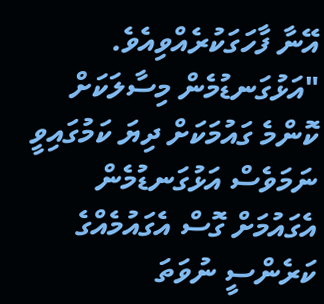އޭނާ ފާހަގަކުރެއްވިއެވެ.
"އަޅުގަނޑުމެން މިސާލަކަށް ކޮންމެ ގައުމަކަށް ދިޔަ ކަމުގައިވީ ނަމަވެސް އަޅުގަނޑުމެން އެގައުމަށް ގޮސް އެގައުމެއްގެ ކަރެންސީ ނުވަތަ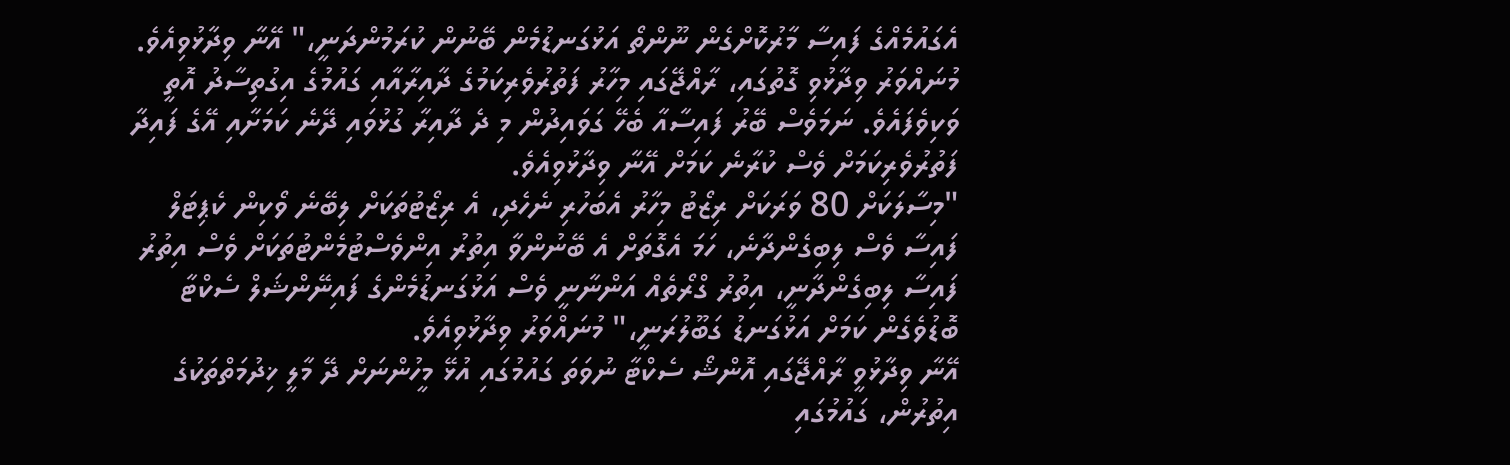އެގައުމެއްގެ ފައިސާ މާރުކޮށްގެން ނޫންތޯ އަޅުގަނޑުމެން ބޭނުން ކުރަމުންދަނީ،" އޭނާ ވިދާޅުވިއެވެ.
މުނައްވަރު ވިދާޅުވި ގޮތުގައި، ރާއްޖޭގައި މިހާރު ފަތުރުވެރިކަމުގެ ދާއިރާއާއި ގައުމުގެ އިގުތިސާދު އޮތީ ވަކިވެފައެވެ. ނަމަވެސް ބޭރު ފައިސާއާ ބެހޭ ގަވައިދުން މި ދެ ދާއިރާ ގުޅުވައި ދޭނެ ކަމަށާއި އޭގެ ފައިދާ ފަތުރުވެރިކަމަށް ވެސް ކުރާނެ ކަމަށް އޭނާ ވިދާޅުވިއެވެ.
"މިސާލަކަށް 80 ވަރަކަށް ރިޒޯޓު މިހާރު އެބަހުރި ނެހެދި، އެ ރިޒޯޓުތަކަށް ލިބޭނެ ވޯކިން ކެޕިޓަލް ފައިސާ ވެސް ލިބިގެންދާނެ، ހަމަ އެގޮތަށް އެ ބޭނުންވާ އިތުރު އިންވެސްޓުމެންޓުތަކަށް ވެސް އިތުރު ފައިސާ ލިބިގެންދާނީ، އިތުރު ގްރޯތެއް އަންނާނީ ވެސް އަޅުގަނޑުމެންގެ ފައިނޭންޝަލް ސެކްޓާ ބޮޑުވެގެން ކަމަށް އަޅުގަނޑު ގަބޫލުރަނީ،" މުނައްވަރު ވިދާޅުވިއެވެ.
އޭނާ ވިދާޅުވީ ރާއްޖޭގައި އޮންޝޯ ސެކްޓާ ނުވަތަ ގައުމުގައި އުޅޭ މީހުންނަށް ދޭ މާލީ ޚިދުމަތްތަކުގެ އިތުރުން، ގައުމުގައި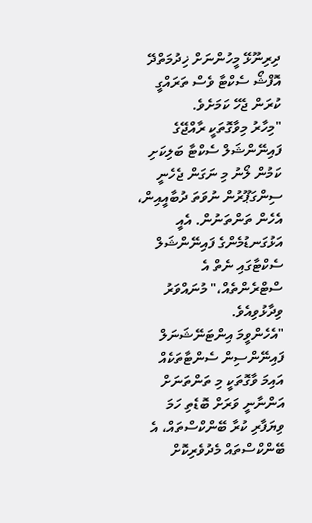ދިރިނޫޅޭ މީހުންނަށް ޚިދުމަތްދޭ އޮފްޝޯ ސެކްޓާ ވެސް ތަރައްގީ ކުރަން ޖެހޭ ކަމަށެވެ.
"މިހާރު މިވާގޮތަކީ ރާއްޖޭގެ ފައިނޭންޝަލް ސެކްޓާ ބަލިކަށި ކަމުން ލޯނު މި ނަގަން ޖެހެނީ ސިންގަޕޫރުން ނުވަތަ ދުބާއީއިން، އެހެން ތަންތަނުން. އެއީ އަޅުގަނޑުމެންގެ ފައިނޭންޝަލް ސެކްޓާގައި ނެތް އެ ސްޓްރެންތެއް،" މުނައްވަރު ވިދާޅުވިއެވެ.
"އެހެންވީމަ އިންޓަނޭޝަނަލް ފައިނޭންސިން ސެންޓާތަކެއް އައިމަ ވާގޮތަކީ މި ތަންތަނަށް އަންނާނީ ވަރަށް ބޮޑެތި ހަމަ ވިޔަފާރި ކުރާ ބޭންކްސްތައް، އެ ބޭންކްސްތައް މެދުވެރިކޮށް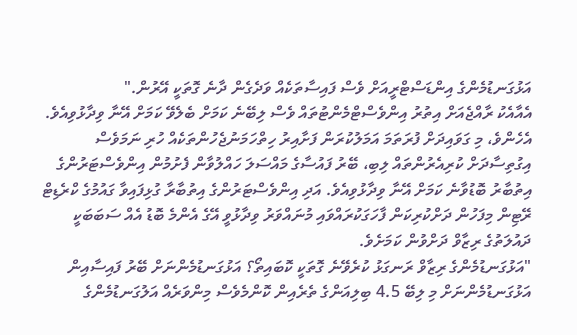އަޅުގަނޑުމެންގެ އިންޑަސްޓްރީއަށް ވެސް ފައިސާތަކެއް ވަދެގެން ދާނެ ގޮތަކީ އޭރުން."
އެއާއެކު ރާއްޖެއަށް އިތުރު އިންވެސްޓްމެންޓުތައް ވެސް ލިބޭނެ ކަމަށް ބެލެވޭ ކަމަށް އޭނާ ވިދާޅުވިއެވެ.
އެހެންވެ، މި ގަވައިދަށް ފުރަތަމަ އަމަލުކުރަން ފަށާއިރު ހިތްހަމަނުޖެހުންތަކެއް ހުރި ނަމަވެސް އިގުތިސާދަށް ކުރިއެރުންތައް ލިބި، ބޭރު ފައުސާގެ މައްސަލަ ހައްލުވާން ފެށުމުން އިންވެސްޓަރުންގެ އިތުބާރު ބޮޑުވާނެ ކަމަށް އޭނާ ވިދާޅުވިއެވެ. އަދި އިންވެސްޓަރުންގެ އިތުބާރާ ގުޅިފައިވާ ގައުމުގެ ކްރެޑިޓް ރޭޓިން މިފަހުން ދަށްކުރިކަން ފާހަގަކުރައްވައި މުނައްވަރު ވިދާޅުވީ އޭގެ އެންމެ ބޮޑު އެއް ސަބަބަކީ ދައުލަތުގެ ރިޒާވް ދަށްވުން ކަމަށެވެ.
"އަޅުގަނޑުމެންގެ ރިޒާވް ރަނގަޅު ކުރެވޭނެ ގޮތަކީ ކޮބައިތޯ؟ އަޅުގަނޑުމެންނަށް ބޭރު ފައިސާއިން އަޅުގަނޑުމެންނަށް މި ލިބޭ 4.5 ބިލިއަންގެ ތެރެއިން ކޮންމެވެސް މިންވަރެއް އަލުގަނޑުމެންގެ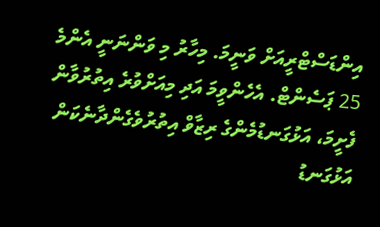އިންޑަސްޓްރީއަށް ވަނީމަ. މިހާރު މި ވަންނަނީ އެންމެ 25 ޕަސެންޓް. އެހެންވީމަ އަދި މިއަށްވުރެ އިތުރުވާން ފެށީމަ، އަޅުގަނޑުމެންގެ ރިޒާވް އިތުރުވެގެންދާނެކަން އަޅުގަނޑު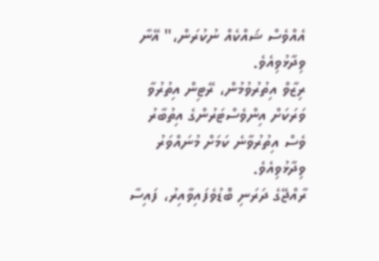އެއްވެސް ޝައްކެއް ނުކުރަން،" އޭނާ ވިދާޅުވިއެވެ.
ރިޒާވް އިތުރުވުމުން، ރޭޓިން އިތުރުވާ ވަރަކަށް އިންވެސްޓަރުންގެ އިތުބާރު ވެސް އިތުރުވާނެ ކަމަށް މުނައްވަރު ވިދާޅުވިއެވެ.
ރާއްޖޭގެ ދަރަނި ބޮޑުވެފައިވާއިރު، ފައިސާ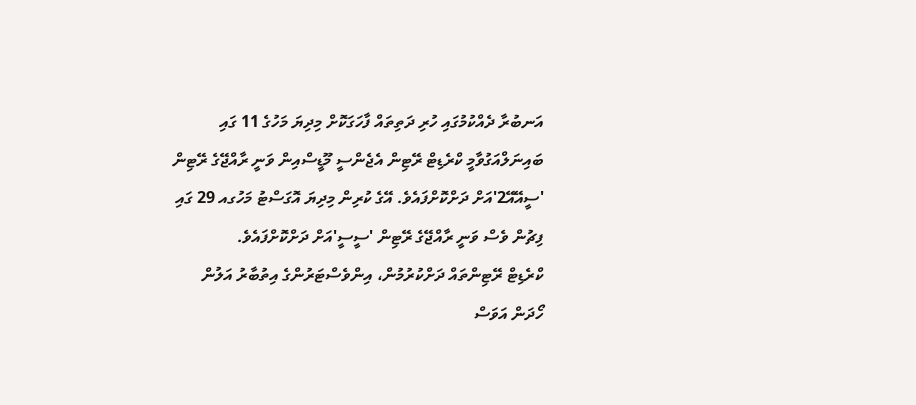އަނބުރާ ދެއްކުމުގައި ހުރި ދަތިތައް ފާހަގަކޮށް މިދިޔަ މަހުގެ 11 ގައި ބައިނަލްއަގުވާމީ ކްރެޑިޓް ރޭޓިން އެޖެންސީ މޫޑީސްއިން ވަނީ ރާއްޖޭގެ ރޭޓިން 'ސީއޭއޭ2'އަށް ދަށްކޮށްފައެވެ. އޭގެ ކުރިން މިދިޔަ އޮގަސްޓު މަހުގއ 29 ގައި ފިޗުން ވެސް ވަނީ ރާއްޖޭގެ ރޭޓިން 'ސީސީ'އަށް ދަށްކޮށްފައެވެ.
ކްރެޑިޓް ރޭޓިންތައް ދަށްކުރުމުން، އިންވެސްޓަރުންގެ އިތުބާރު އަލުން ހޯދަން އަވަސް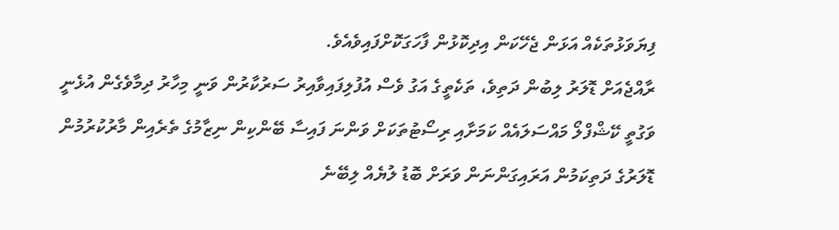ފިޔަވަޅުތަކެއް އަޅަން ޖެހޭކަން އިދިކޮޅުން ފާހަގަކޮށްފައިވެއެވެ.
ރާއްޖެއަށް ޑޮލަރު ލިބުން ދަތިވެ، ތަކެތީގެ އަގު ވެސް އުފުލިފައިވާއިރު ސަރުކާރުން ވަނީ މިހާރު ދިމާވެގެން އުޅެނީ ވަގުތީ ކޭޝްފްލޯ މައްސަލައެއް ކަމަށާއި ރިސޯޓުތަކަށް ވަންނަ ފައިސާ ބޭންކިން ނިޒާމުގެ ތެރެއިން މާރުކުރުމުން ޑޮލަރުގެ ދަތިކަމުން އަރައިގަންނަން ވަރަށް ބޮޑު ލުޔެއް ލިބޭނެ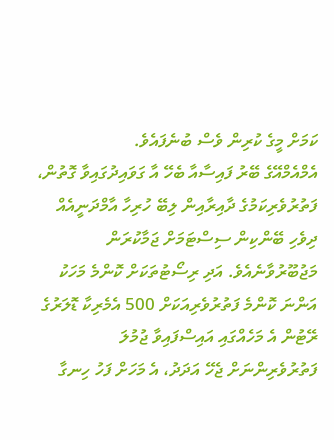ކަމަށް މީގެ ކުރިން ވެސް ބުނެފައެވެ.
އެމްއެމްއޭގެ ބޭރު ފައިސާއާ ބެހޭ އާ ގަވައިދުގައިވާ ގޮތުން، ފަތުރުވެރިކަމުގެ ދާއިރާއިން ލިބޭ ހުރިހާ އާމްދަނީއެއް ދިވެހި ބޭންކިން ސިސްޓަމަށް ޖަމާކުރަން މަޖުބޫރުވާނެއެވެ. އަދި ރިސޯޓުތަކަށް ކޮންމެ މަހަކު އަންނަ ކޮންމެ ފަތުރުވެރިއަކަށް 500 އެމެރިކާ ޑޮލަރުގެ ރޭޓުން އެ މަހެއްގައި އައިސްފައިވާ ޖުމުލަ ފަތުރުވެރިންނަށް ޖެހޭ އަދަދު، އެ މަހަށް ފަހު ހިނގާ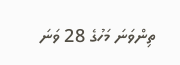ތިންވަނަ މަހުގެ 28 ވަނަ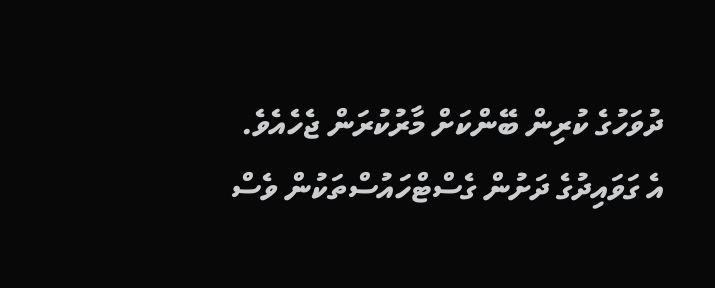ދުވަހުގެ ކުރިން ބޭންކަށް މާރުކުރަން ޖެހެއެވެ.
އެ ގަވައިދުގެ ދަށުން ގެސްޓްހައުސްތަކުން ވެސް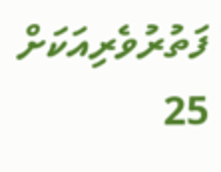ފަތުރުވެރިއަކަށް 25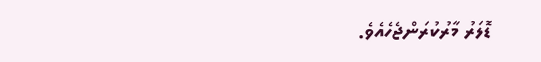ޑޮލަރު މާރުކުރަންޖެހެއެވެ.